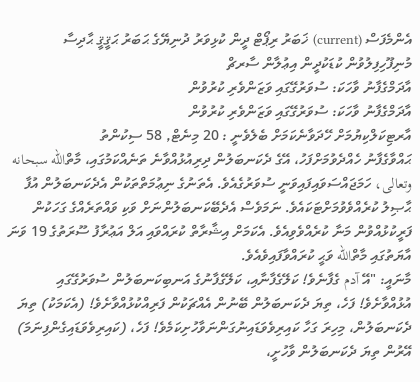އެންމެފަސް (current) ޚަބަރު ރިޕޯޓް ދީން ކުޅިވަރު ދުނިޔޭގެ ޙަބަރު ޙަޤީޤީ ޙާދިސާ މުނިފޫހިފިލުވުން ކުޑަކުދީން އިޢުލާން ސާރޗް
އާދަމްގެފާނު ވާހަކަ: ސުވަރުގޭގައި ވަޒަންވެރި ކުރުވުން
އާދަމްގެފާނު ވާހަކަ: ސުވަރުގޭގައި ވަޒަންވެރި ކުރުވުން
އާރޓިކަލްކިޔުމަށް ހޭދަވާނެކަމަށް ބެލެވެނީ : 20 މިނެޓް, 58 ސިކުންތު
ޙައްވާގެފާނު ހެއްދެވުމަށްފަހު، އޭގެ ދެކަނބަލުން ދިރިއުޅުއްވާނެ ތަނެއްކަމުގައި، މާތްالله سبحانه وتعالى، ހަމަޖައްސަވައިފައިވަނީ ސުވަރުގެއެވެ. އެތަނުގެ ނިޢުމަތްތަކުން އެދެކަނބަލުން އުފާ ޙާޞިލު ކުރެއްވެވުމަށްޓަކައެވެ. ނަމަވެސް އެދެބޭކަނބަލުންނަށް ވަކި ވައްތަރެއްގެ ގަހަކުން ފަރީކުޅުއްވުން މަނާ ކުރެއްވެވިއެވެ. އެކަމަށް އިޝާރާތް ކުރައްވައި އަލް އަޢުރާފު ސޫރަތުގެ 19 ވަނަ އާޔަތުގައި މާތްالله ވަޙީ ކުރައްވާފައިވެއެވެ.
މާނައީ: "އޭ آدم ގެފާނެވެ! ކަލޭގެފާނާއި، ކަލޭގެފާނުގެ އަނބިކަނބަލުން ސުވަރުގޭގައި އުޅުއްވާށެވެ! ފަހެ، ތިޔަ ދެކަނބަލުން ބޭނުން އެއްޗަކުން ފަރިއްކުޅުއްވާށެވެ! (އެކަމަކު) ތިޔަ ދެކަނބަލުން، މިހިރަ ގަހާ ކައިރިވެވަޑައިނުގަންނަވާހުށިކަމެވެ! ފަހެ، (ކައިރިވެވަޑައިގެންފިނަމަ) އޭރުން ތިޔަ ދެކަނބަލުން ވާހުށީ،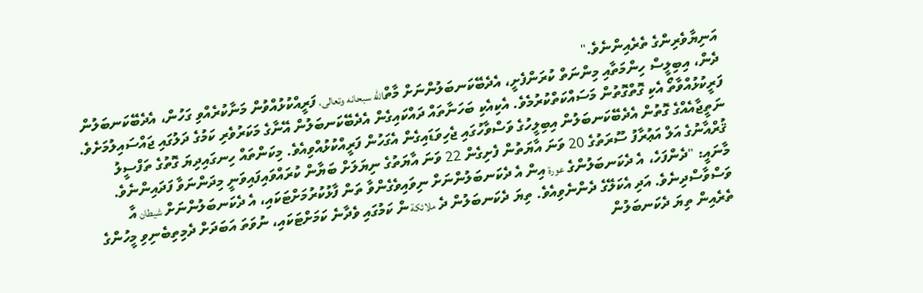އަނިޔާވެރިންގެ ތެރެއިންނެވެ."
ދެން، އިބިލީސް ހިންމަތާއި މިންނަތް ކުރަންފެށީ، އެދެބޭކަނބަލުންނަށް މާތްالله سبحانه وتعالى، ފަރީއްކުޅުއްވުން މަނާކުރެއްވި ގަހުން، އެދެބޭކަނބަލުން ފަރީކުޅުއްވާތޯ އެކި ގޮތްގޮތުން މަސައްކަތްކުރުމެވެ. އެކިއެކި ބަހަނާތައް ދައްކައިގެން އެދެބޭކަނބަލުން އޭނާގެ މަކަރުވެރި ކަމުގެ ދަލުގައި ޖައްސައިލުމަށެވެ. ނަތީޖާއެއްގެ ގޮތުން އެދެބޭކަނބަލުން އިބިލީހުގެ ވަސްވާހުގައި ޖެހިވަޑައިގެން އެގަހުން ފަރީއްކުޅުއްވިއެވެ. މިކަންތައް ހިނގައިދިޔަ ގޮތުގެ ތަފްސީލު ޤުރްއާނުގެ އަލް އަޢުރާފު ސޫރަތުގެ 20 ވަނަ އާޔަތުން ފެށިގެން 22 ވަނަ އާޔަތުގެ ނިޔަލަށް ބަޔާން ކުރައްވައިފައިވަނީ މިދަންނަވާ ފަދައިންނެވެ.
މާނައީ: "ދެންފަހެ، އެ ދެކަނބަލުންގެ عورة އިން އެ ދެކަނބަލުންނަށް ނިވައިވެގެންވާ ތަން ފާޅުކުރުމަށްޓަކައި، އެ ދެކަނބަލުންނަށް شيطان އާ ވަސްވާސްދިނެވެ. އަދި އެކަލޭގެ ދެންނެވިއެވެ. ތިޔަ ދެކަނބަލުން ދެ ملائكة ން ކަމުގައި ވެދާނެ ކަމަށްޓަކައި، ނުވަތަ އަބަދަށް ދެމިތިބެނިވި މީހުންގެ ތެރެއިން ތިޔަ ދެކަނބަލުން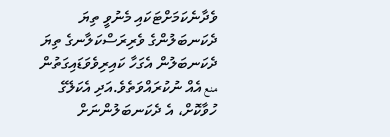ވެދާނެކަމަށްޓަކައި މެނުވީ ތިޔަ ދެކަނބަލުންގެ ވެރިރަސްކަލާނގެ ތިޔަ ދެކަނބަލުން އެގަހާ ކައިރިވެވަޑައިގަތުން منع އެއް ނުކުރައްވަތެވެ.އަދި އެކަލޭގެ ހުވާކޮށް، އެ ދެކަނބަލުންނަށް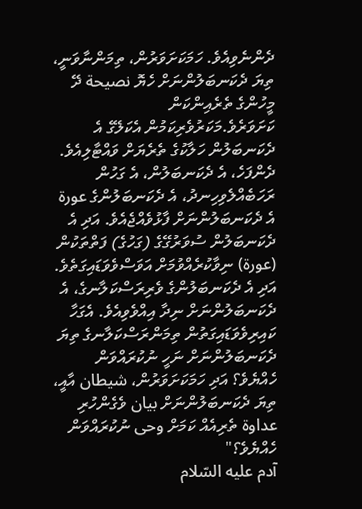ދެންނެވިއެވެ. ހަމަކަށަވަރުން، ތިމަންނާވަނީ، ތިޔަ ދެކަނބަލުންނަށް ހެޔޮ نصيحة ދޭ މީހުންގެ ތެރެއިންކަން ކަށަވަރެވެ.މަކަރުވެރިކަމުން އެކަލޭގެ އެ ދެކަނބަލުން ހަލާކުގެ ތެރެޔަށް ވައްޓާލިއެވެ. ދެންފަހެ، އެ ދެކަނބަލުން، އެ ގަހުން ރަހަބެއްލެވިހިނދު، އެ ދެކަނބަލުންގެ عورة އެ ދެކަނބަލުންނަށް ފާޅުވެއްޖެއެވެ. އަދި އެ ދެކަނބަލުން ސުވަރުގޭގެ (ގަހުގެ) ފަތްތަކުން (عورة) ނިވާކުރެއްވުމަށް އަވަސްވެވަޑައިގަތެވެ. އަދި އެ ދެކަނބަލުންގެ ވެރިރަސްކަލާނގެ، އެ ދެކަނބަލުންނަށް ނިދާ އިއްވެވިއެވެ. އެގަހާ ކައިރިވެވަޑައިގަތުން ތިމަންރަސްކަލާނގެ ތިޔަ ދެކަނބަލުންނަށް ނަހީ ނުކުރައްވަން ހެއްޔެވެ؟ އަދި ހަމަކަށަވަރުން، شيطان އާއީ، ތިޔަ ދެކަނބަލުންނަށް بيان ވެގެންހުރި عداوة ތެރިއެއް ކަމަށް وحى ނުކުރައްވަން ހެއްޔެވެ؟"
آدم عليه السّلام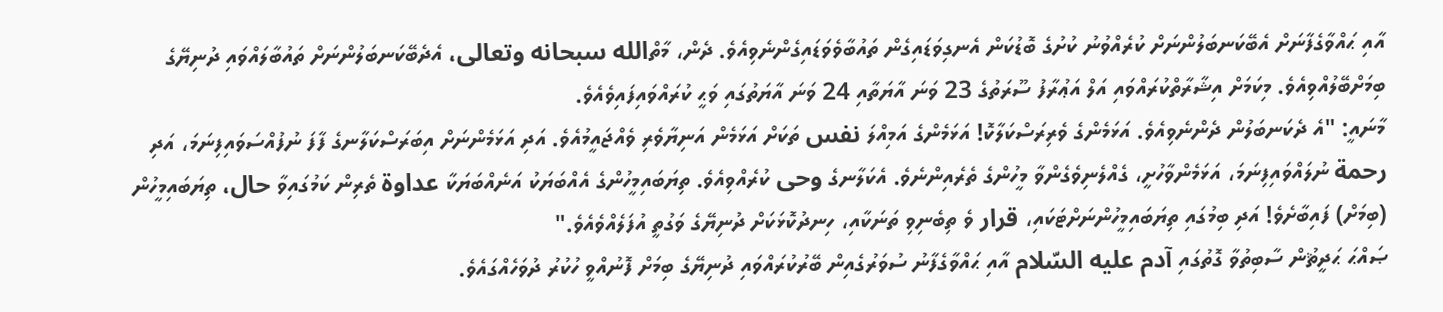އާއި ޙައްވާގެފާނަށް އެބޭކަނބަލުންނަށް ކުރެއްވުނު ކުށުގެ ބޮޑުކަން އެނގިވަޑައިގެން ތައުބާވެވަޑައިގެންނެވިއެވެ. ދެން، މާތްالله سبحانه وتعالى، އެދެބޭކަނބަލުންނަށް ތައުބާލައްވައި ދުނިޔޭގެ ބިމަށްބޭލުއްވިއެވެ. މިކަމަށް އިޝާރާތްކުރައްވައި އަލް އަޢުރާފު ސޫރަތުގެ 23 ވަނަ އާޔަތާއި 24 ވަނަ އާޔަތުގައި ވަޙީ ކުރައްވައިފައިވެއެވެ.
މާނައީ: "އެ ދެކަނބަލުން ދެންނެވިއެވެ. އަޅަމެންގެ ވެރިރަސްކަލާކޮ! އަޅަމެންގެ އަމިއްލަ نفس ތަކަށް އަޅަމެން އަނިޔާވެރި ވެއްޖައީމުއެވެ. އަދި އަޅަމެންނަށް އިބަރަސްކަލާނގެ ފާފަ ނުފުއްސަވައިފިނަމަ، އަދި رحمة ނުލައްވައިފިނަމަ، އަޅަމެންވާހުށީ، ގެއްލެނިވެގެންވާ މީހުންގެ ތެރެއިންނެވެ. އެކަލާނގެ وحى ކުރެއްވިއެވެ. ތިޔަބައިމީހުންގެ އެއްބަޔަކު އަނެއްބަޔަކާ عداوة ތެރިން ކަމުގައިވާ حال، ތިޔަބައިމީހުން (ބިމަށް) ފައިބާށެވެ! އަދި ބިމުގައި ތިޔަބައިމީހުންނަށްޓަކައި، قرار ވެ ތިބެނިވި ތަނަކާއި، ހިނދުކޮޅަކަށް ދުނިޔޭގެ ވަގުތީ އުފަލެއްވެއެވެ."
ޞައްޙަ ޙަދީޘުން ސާބިތުވާ ގޮތުގައި آدم عليه السّلام އާއި ޙައްވާގެފާނު ސުވަރުގެއިން ބޭރުކުރައްވައި ދުނިޔޭގެ ބިމަށް ފޮނުއްވީ ހުކުރު ދުވަހެއްގައެވެ.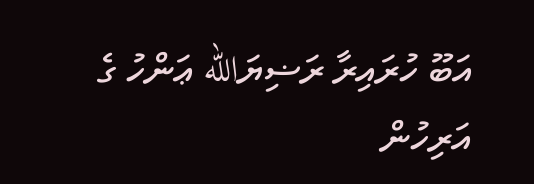އަބޫ ހުރައިރާ ރަޟިޔަالله ޢަންހު ގެ އަރިހުން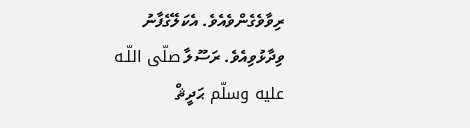ރިވާވެގެންވެއެވެ. އެކަލޭގެފާނު ވިދާޅުވިއެވެ. ރަސޫލާ صلّى اللّـه عليه وسلّم ޙަދީޘް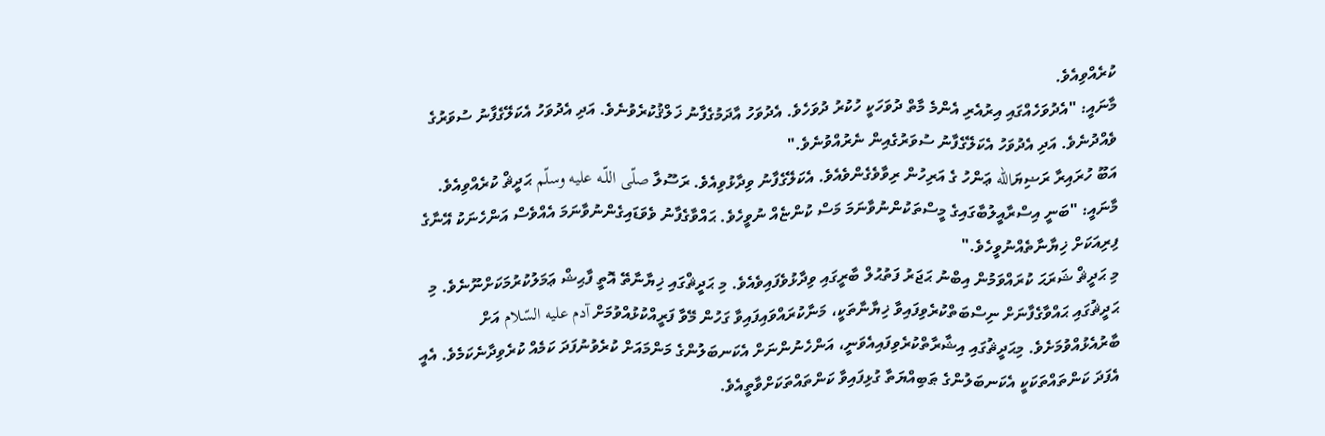ކުރެއްވިއެވެ.
މާނައީ: "އެދުވަހެއްގައި އިރުއެރި އެންމެ މާތް ދުވަހަކީ ހުކުރު ދުވަހެވެ. އެދުވަހު އާދަމުގެފާނު ޚަލްޤުކުރެވުނެވެ. އަދި އެދުވަހު އެކަލޭގެފާނު ސުވަރުގެ ވެއްދުނެވެ. އަދި އެދުވަހު އެކަލޭގެފާނު ސުވަރުގެއިން ނެރުއްވުނެވެ."
އަބޫ ހުރައިރާ ރަޟިޔަالله ޢަންހު ގެ އަރިހުން ރިވާވެގެންވެއެވެ. އެކަލޭގެފާނު ވިދާޅުވިއެވެ. ރަސޫލާ صلّى اللّـه عليه وسلّم ޙަދީޘް ކުރެއްވިއެވެ.
މާނައީ: "ބަނީ އިސްރާއީލުބާގައިގެ މީސްތަކުންނުވާނަމަ މަސް ކުންޏެއް ނުވީހެވެ. ޙައްވާގެފާނު ވެވަޑައިގެންނުވާނަމަ އެއްވެސް އަންހެނަކު އޭނާގެ ފިރިއަކަށް ޚިޔާނާތެއްނުވީހެވެ."
މި ޙަދީޘް ޝަރަޙަ ކުރައްވަމުން އިބްނު ޙަޖަރު ފަތުޙުލް ބާރީގައި ވިދާޅުވެފައިވެއެވެ. މި ޙަދީޘްގައި ޚިޔާނާތޭ އޮތީ ފާޙިޝް ޢަމަލުކުރުމަކަށްނޫނެވެ. މި ޙަދީޘުގައި ޙައްވާގެފާނަށް ނިސްބަތްކުރެވިފައިވާ ޚިޔާނާތަކީ، މަނާކުރައްވައިފައިވާ ގަހުން މޭވާ ފަރީއްކުޅުއްވުމަށް آدم عليه السّلام އަށް ބާރުއެޅުއްވުމަށެވެ. މިޙަދީޘުގައި އިޝާރާތްކުރެވިފައިއެވަނީ، އަންހެނުންނަށް އެކަނބަލުންގެ މަންމައަށް ކުރެވުނުފަދަ ކަމެއް ކުރެވިދާނެކަމެވެ. އެއީ އެފަދަ ކަންތައްތަކަކީ އެކަނބަލުންގެ ޠަބިއްޔަތާ ގުޅިފައިވާ ކަންތައްތަކަށްވާތީއެވެ.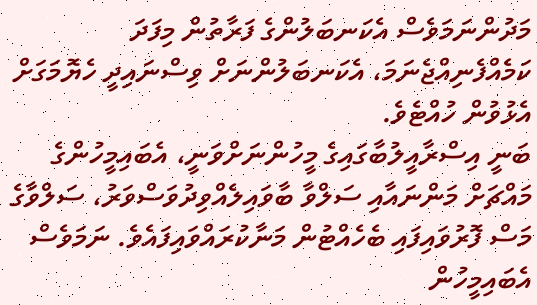މަދުންނަމަވެސް އެކަނބަލުންގެ ފަރާތުން މިފަދަ ކަމެއްފެނިއްޖެނަމަ، އެކަނބަލުންނަށް ވިސްނައިދީ ހެޔޮމަގަށް އެޅުވުން ހުއްޓެވެ.
ބަނީ އިސްރާއީލުބާގައިގެ މީހުންނަށްވަނީ، އެބައިމީހުންގެ މައްޗަށް މަންނައާއި ސަލްވާ ބާވައިލެއްވިދުވަސްވަރު، ސަލްވާގެ މަސް ފޮރުވައިފައި ބެހެއްޓުން މަނާކުރައްވައިފައެވެ. ނަމަވެސް އެބައިމީހުން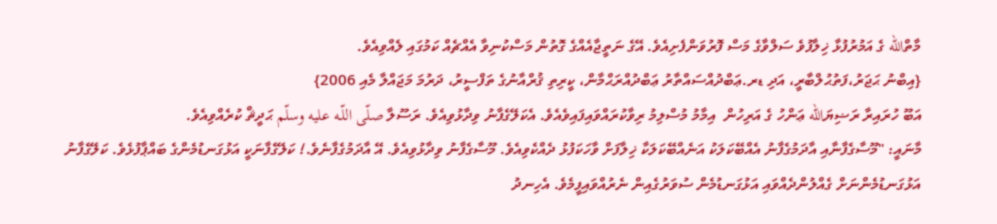މާތްالله ގެ އަމުރުފުޅާ ޚިލާފުވެ ސަލްވާގެ މަސް ފޮރުވަންފެށިއެވެ. އޭގެ ނަތީޖާއެއްގެ ގޮތުން މަސްކުނިވާ އެއްޗެއް ކަމުގައި ލެއްވިއެވެ.
{އިބްނު ޙަޖަރު،ފަތުޙުލްބާރީ، އަދި ޑރ.ޢަބްދުއްސައްތާރު ޢަބްދުއްރަޙްމާން، ކީރިތި ޤުރްއާނުގެ ތަފްސީރު، ދަރުމަ މަޖައްލާ މެއި 2006}
އަބޫ ހުރައިރާ ރަޟިޔަالله ޢަންހު ގެ އަރިހުން  އިމާމު މުސްލިމު ރިވާކުރައްވައިފައިވެއެވެ. އެކަލޭގެފާނު ވިދާޅުވިއެވެ. ރަސޫލާ صلّى اللّـه عليه وسلّم ޙަދީޘް ކުރެއްވިއެވެ.
މާނައީ: "މޫސާގެފާނާއި އާދަމުގެފާނު އެއްބޭކަލަކު އަނެއްބޭކަލަކާ ޚިލާފަށް ވާހަކަފުޅު ދެއްކެވިއެވެ. މޫސާގެފާނު ވިދާޅުވިއެވެ. އޭ އާދަމުގެފާނެވެ.! ކަލޭގެފާނަކީ އަޅުގަނޑުމެންގެ ބައްޕާފުޅެވެ. ކަލޭގެފާނު އަޅުގަނޑުމެންނަށް ގެއްލުންދެއްވައި އަޅުގަނޑުމެން ސުވަރުގެއިން ނެރުއްވައިފީމެވެ. އެހިނދު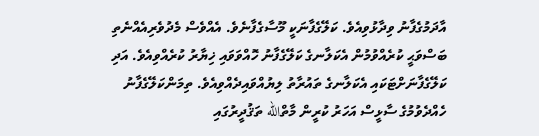އާދަމުގެފާނު ވިދާޅުވިއެވެ. ކަލޭގެފާނަކީ މޫސާގެފާނެވެ. އެއްވެސް މެދުވެރިއެއްނެތި ބަސްވަޙީ ކުރެއްވުމުން އެކަލާނގެ ކަލޭގެފާނު ހޮއްވަވައި ޚިޔާރު ކުރެއްވިއެވެ. އަދި ކަލޭގެފާނަށްޓަކައި އެކަލާނގެ ތައުރާތު ލިޔުއްވައިދެއްވިއެވެ. ތިމަންކަލޭގެފާނު ހެއްދެވުމުގެ ސާޅީސް އަހަރު ކުރީން މާތްالله ތަޤުދީރުގައި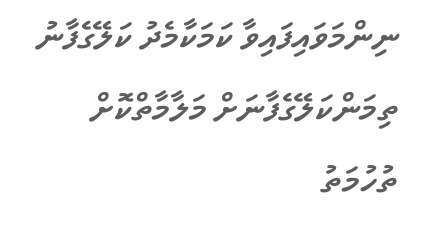ނިންމަވައިފައިވާ ކަމަކާމެދު ކަލޭގެފާނު ތިމަންކަލޭގެފާނަށް މަލާމާތްކޮށް ތުހުމަތު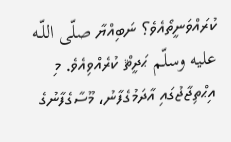ކުރައްވަނީތޯއެވެ؟ ނަބިއްޔާ صلّى اللّـه عليه وسلّم ޙަދީޘް ކުރެއްވިއެވެ. މި އިޙްތިޖާޖުގައި އާދަމުގެފާނު، މޫސާގެފާނުގެ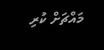މައްޗަށް ކުރި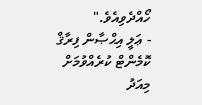ހޯއްދެވިއެވެ."
- ޢަލީ އިޙްޞާން ފިރާޤް
ކޮމެންޓް ކުރެއްވުމަށް
މިއަދު